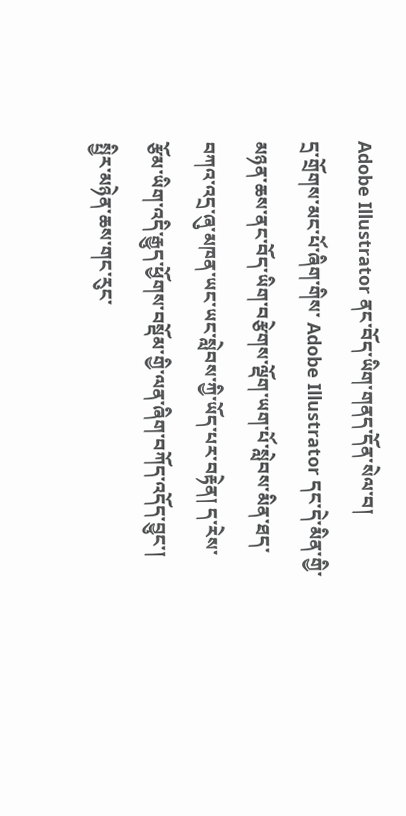Adobe Illustrator ནང་བོད་ཡིག་གནད་དོན་སེལ་བ།
དྲ་གྲོགས་མང་པོ་ཞིག་གིས་ Adobe Illustrator དང་དེ་མིན་གྱི་མཉན་ཆས་ནང་བོད་ཡིག་བརྩེགས་ལྡོག་ཡག་པོ་སླེབས་མིན་ཐད་བཀའ་འདྲ་ཞུ་མཁན་ཡང་ཡང་སླེབས་ཀྱི་ཡོད་པར་བརྟེན། ད་རེས་རྩོམ་ཡིག་འདི་རྒྱུད་ཕྱོགས་བསྡོམ་གྱི་ལན་ཞིག་བཀོད་འདོད་བྱུང་།
སྤྱིར་མཉེན་ཆས་གང་རུང་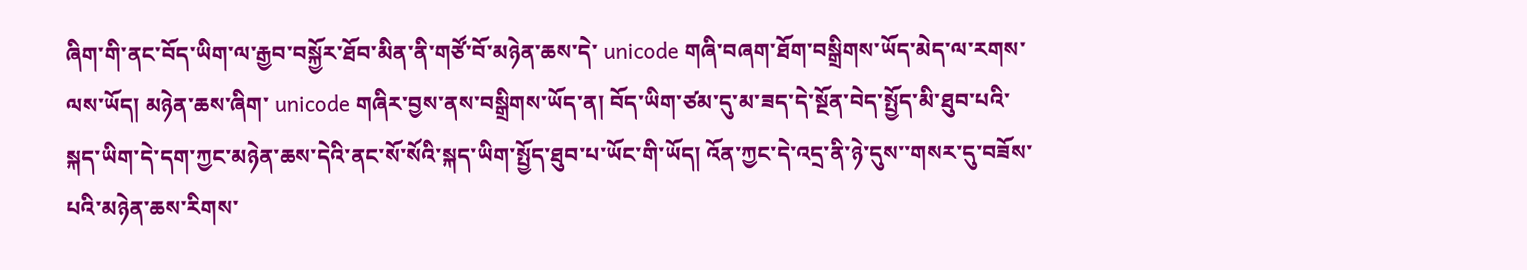ཞིག་གི་ནང་བོད་ཡིག་ལ་རྒྱབ་བསྐྱོར་ཐོབ་མིན་ནི་གཙོ་བོ་མཉེན་ཆས་དེ་ unicode གཞི་བཞག་ཐོག་བསྒྲིགས་ཡོད་མེད་ལ་རགས་ལས་ཡོད། མཉེན་ཆས་ཞིག་ unicode གཞིར་བྱས་ནས་བསྒྲིགས་ཡོད་ན། བོད་ཡིག་ཙམ་དུ་མ་ཟད་དེ་སྔོན་བེད་སྤྱོད་མི་ཐུབ་པའི་སྐད་ཡིག་དེ་དག་ཀྱང་མཉེན་ཆས་དེའི་ནང་སོ་སོའི་སྐད་ཡིག་སྤྱོད་ཐུབ་པ་ཡོང་གི་ཡོད། འོན་ཀྱང་དེ་འདྲ་ནི་ཉེ་དུས་་གསར་དུ་བཟོས་པའི་མཉེན་ཆས་རིགས་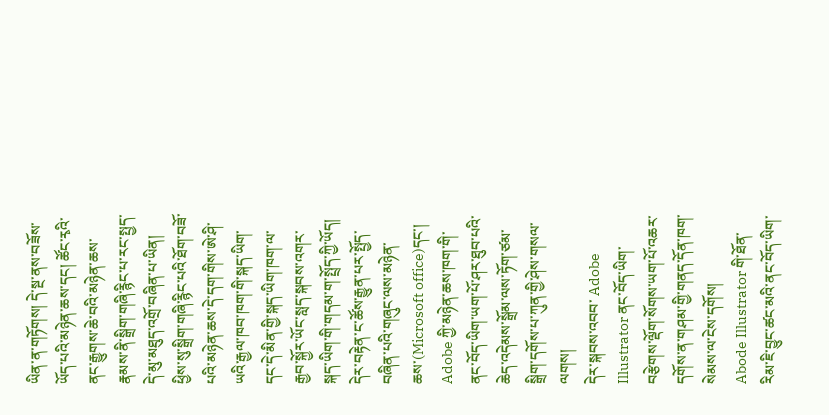ཡིན་ན་གཏོགས། དེ་སྔ་ནས་བཟོས་ཡོད་པའི་མཉེན་ཆས་དང། ཚོང་རྭའི་ནང་རྒྱུགས་ཆེ་བའི་མཉེན་ཆས་རྣམས་ནི་སྒྲིག་གཞི་རྙིང་པ་རང་སྤྱད་དེ་མུ་མཐུད་འགྲོ་བཞིན་པ་ཡིན།
ཕྱིས་སུ་སྒྲིག་གཞི་རྙིང་པའི་ཐོག་བཟོ་པའི་མཉེན་ཆས་དེ་དག་གིས་ཨེ་ཤི་ཡའི་རྒྱལ་ཁབ་ཁག་གི་སྐད་ཡིག་དང་དེ་མིན་གྱི་སྐད་ཡིག་ཁག་ལ་རྒྱབ་སྐྱོར་ཡོང་སླད་སྐབས་འགར་སྐད་ཡིག་གི་གདམ་ག་སྤྲོད་ཀྱི་ཡོད།
དེར་བརྟེན་ང་ཚོས་རྒྱུན་པར་སྤྱོད་བཞིན་པའི་གཞུང་ལས་མཉེན་ཆས་(Microsoft office)དང་། Adobe ཀྱི་མཉེན་ཆས་ཁག་གི་ནང་བོད་ཡིག་ཡག་པོ་ཤར་ཐུབ་པའི་ཆེད་འདེམས་སྒྲོམ་ལས་ཏོག་ཙམ་སྒྲིག་དགོས་པ་ཀུན་གྱི་ཤེས་གསལ་ལགས།
དེར་སྐབས་འབབ་ Adobe Illustrator ནང་བོད་ཡིག་བརྩེགས་ལྡོག་སོགས་ཡག་པོ་འཆར་དགོས་ན་གཤམ་གྱི་གནད་དོན་ཁག་སེམས་ལ་ངེས་དགོས།
Abode Illustrator གི་ཐོན་རིམ་ཇི་བྱུང་ཚང་མའི་ནང་བོད་ཡིག་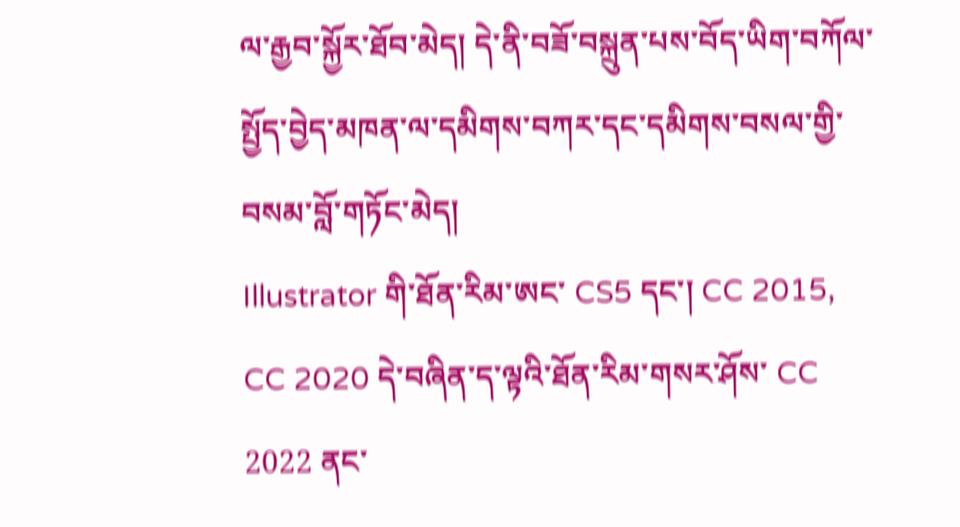ལ་རྒྱབ་སྐྱོར་ཐོབ་མེད། དེ་ནི་བཟོ་བསྐྲུན་པས་བོད་ཡིག་བཀོལ་སྤྱོད་བྱེད་མཁན་ལ་དམིགས་བཀར་དང་དམིགས་བསལ་གྱི་བསམ་བློ་གཏོང་མེད།
Illustrator གི་ཐོན་རིམ་ཨང་ CS5 དང་། CC 2015, CC 2020 དེ་བཞིན་ད་ལྟའི་ཐོན་རིམ་གསར་ཤོས་ CC 2022 ནང་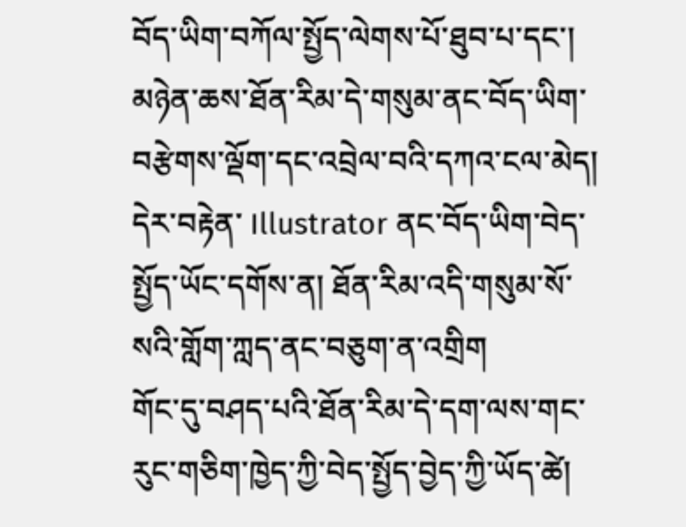བོད་ཡིག་བཀོལ་སྤྱོད་ལེགས་པོ་ཐུབ་པ་དང་། མཉེན་ཆས་ཐོན་རིམ་དེ་གསུམ་ནང་བོད་ཡིག་བརྩེགས་ལྡོག་དང་འབྲེལ་བའི་དཀའ་ངལ་མེད། དེར་བརྟེན་ Illustrator ནང་བོད་ཡིག་བེད་སྤྱོད་ཡོང་དགོས་ན། ཐོན་རིམ་འདི་གསུམ་སོ་སའི་གློག་ཀླད་ནང་བཅུག་ན་འགྲིག
གོང་དུ་བཤད་པའི་ཐོན་རིམ་དེ་དག་ལས་གང་རུང་གཅིག་ཁྱེད་ཀྱི་བེད་སྤྱོད་བྱེད་ཀྱི་ཡོད་ཚེ།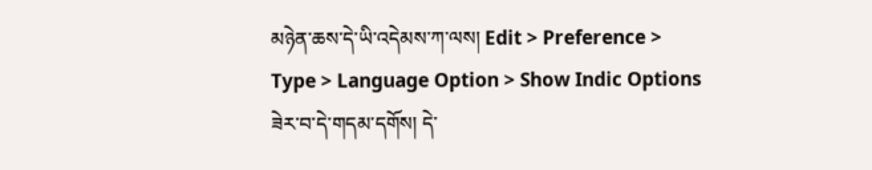མཉེན་ཆས་དེ་ཡི་འདེམས་ཀ་ལས། Edit > Preference > Type > Language Option > Show Indic Options ཟེར་བ་དེ་གདམ་དགོས། དེ་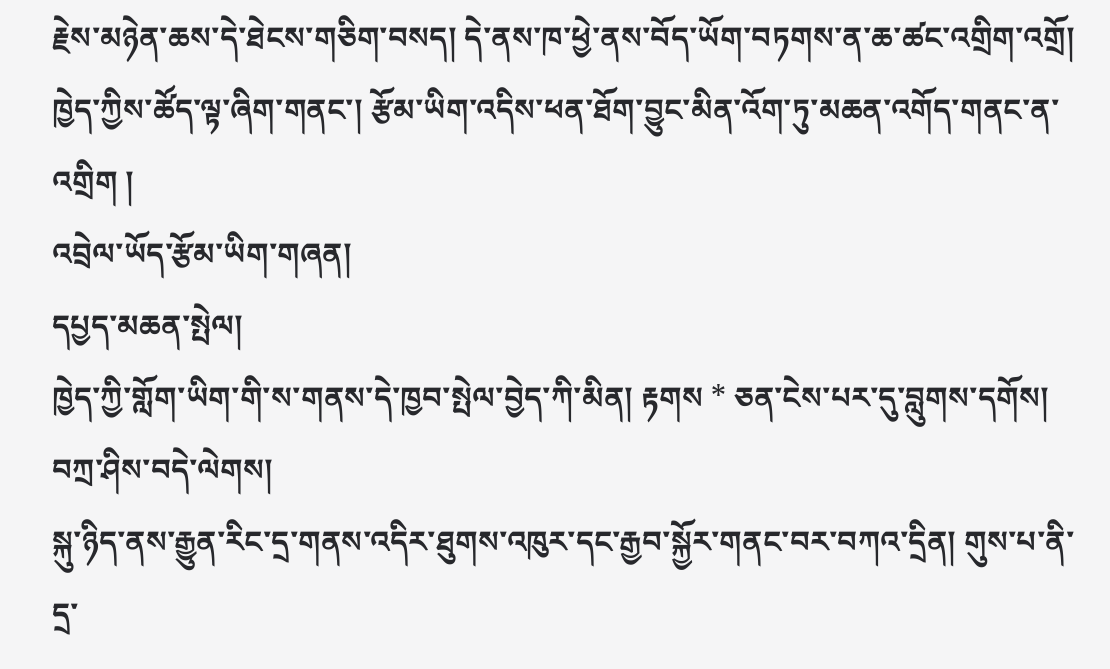རྗེས་མཉེན་ཆས་དེ་ཐེངས་གཅིག་བསད། དེ་ནས་ཁ་ཕྱེ་ནས་བོད་ཡོག་བཏགས་ན་ཆ་ཚང་འགྲིག་འགྲོ།
ཁྱེད་ཀྱིས་ཚོད་ལྟ་ཞིག་གནང་། རྩོམ་ཡིག་འདིས་ཕན་ཐོག་བྱུང་མིན་འོག་ཏུ་མཆན་འགོད་གནང་ན་འགྲིག །
འབྲེལ་ཡོད་རྩོམ་ཡིག་གཞན།
དཔྱད་མཆན་སྤེལ།
ཁྱེད་ཀྱི་གློག་ཡིག་གི་ས་གནས་དེ་ཁྱབ་སྤེལ་བྱེད་ཀི་མིན། རྟགས * ཅན་ངེས་པར་དུ་བླུགས་དགོས།
བཀྲ་ཤིས་བདེ་ལེགས།
སྐུ་ཉིད་ནས་རྒྱུན་རིང་དྲ་གནས་འདིར་ཐུགས་འཁུར་དང་རྒྱབ་སྐྱོར་གནང་བར་བཀའ་དྲིན། གུས་པ་ནི་དྲ་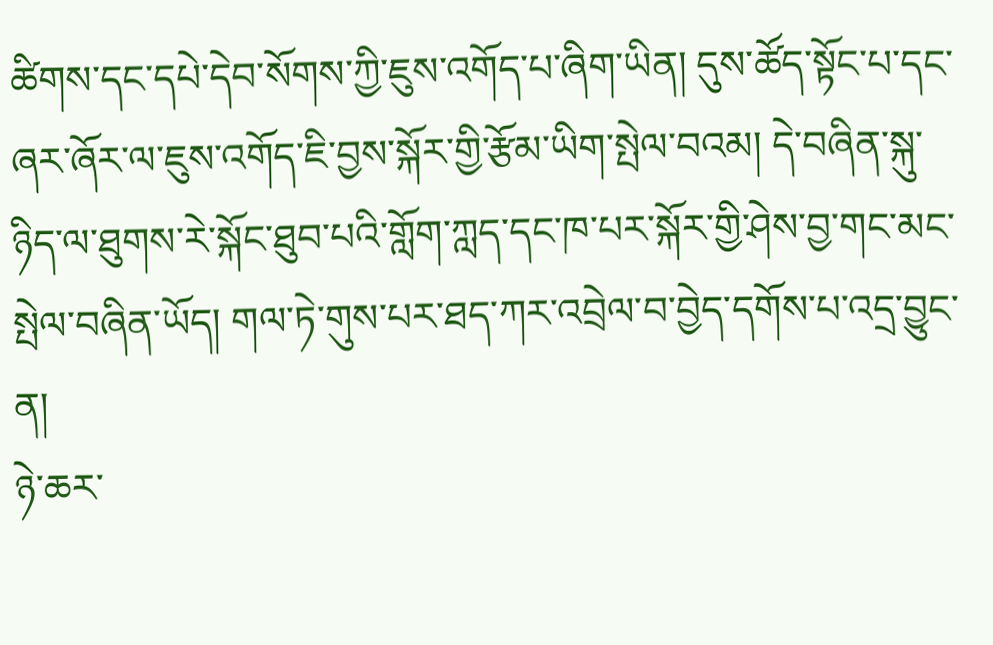ཚིགས་དང་དཔེ་དེབ་སོགས་ཀྱི་ཇུས་འགོད་པ་ཞིག་ཡིན། དུས་ཚོད་སྟོང་པ་དང་ཞར་ཞོར་ལ་ཇུས་འགོད་ཇི་བྱས་སྐོར་གྱི་རྩོམ་ཡིག་སྤེལ་བའམ། དེ་བཞིན་སྐུ་ཉིད་ལ་ཐུགས་རེ་སྐོང་ཐུབ་པའི་གློག་ཀླད་དང་ཁ་པར་སྐོར་གྱི་ཤེས་བྱ་གང་མང་སྤེལ་བཞིན་ཡོད། གལ་ཏེ་གུས་པར་ཐད་ཀར་འབྲེལ་བ་བྱེད་དགོས་པ་འདྲ་བྱུང་ན།
ཉེ་ཆར་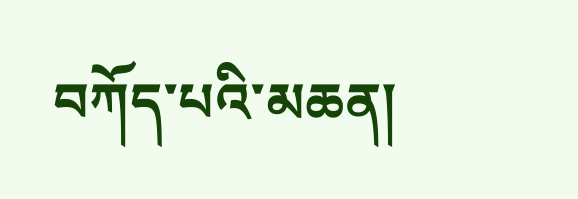བཀོད་པའི་མཆན།